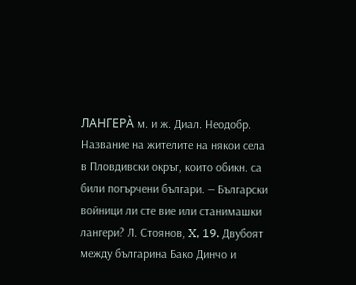ЛАНГЕРА̀ м. и ж. Диал. Неодобр. Название на жителите на някои села в Пловдивски окръг, които обикн. са били погърчени българи. — Български войници ли сте вие или станимашки лангери? Л. Стоянов, X, 19. Двубоят между българина Бако Динчо и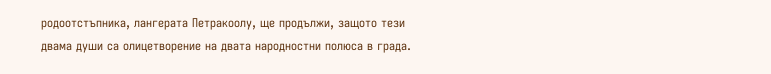родоотстъпника, лангерата Петракоолу, ще продължи, защото тези двама души са олицетворение на двата народностни полюса в града.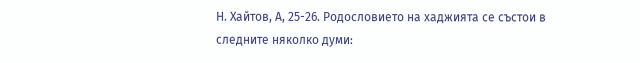Н. Хайтов, А, 25-26. Родословието на хаджията се състои в следните няколко думи: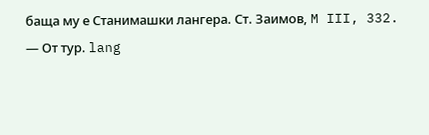баща му е Станимашки лангера. Ст. Заимов, M III, 332.
— От тур. lang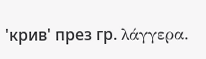'крив' през гр. λάγγερα.